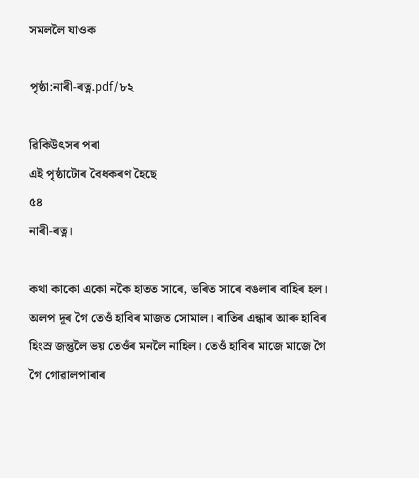সমললৈ যাওক

পৃষ্ঠা:নাৰী-ৰত্ন.pdf/৮২

ৱিকিউৎসৰ পৰা
এই পৃষ্ঠাটোৰ বৈধকৰণ হৈছে
৫৪
নাৰী-ৰত্ন।

কথা কাকো একো নকৈ হাতত সাৰে, ভৰিত সাৰে বঙলাৰ বাহিৰ হল। অলপ দূৰ গৈ তেওঁ হাবিৰ মাজত সোমাল। ৰাতিৰ এন্ধাৰ আৰু হাবিৰ হিংস্ৰ জন্তুলৈ ভয় তেওঁৰ মনলৈ নাহিল। তেওঁ হাবিৰ মাজে মাজে গৈ গৈ গোৱালপাৰাৰ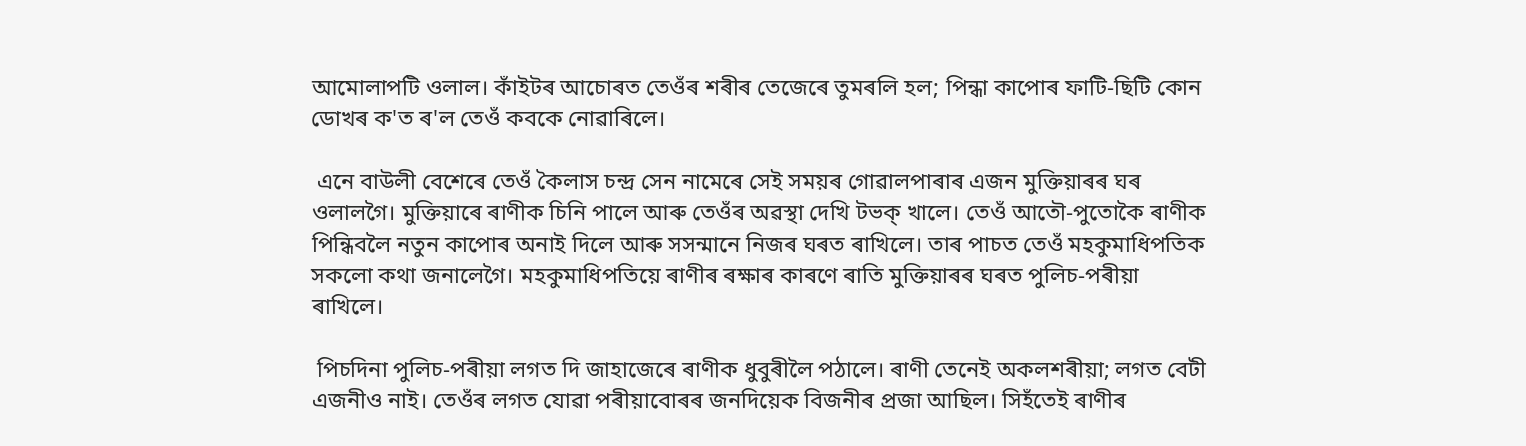আমোলাপটি ওলাল। কাঁইটৰ আচোৰত তেওঁৰ শৰীৰ তেজেৰে তুমৰলি হল; পিন্ধা কাপোৰ ফাটি-ছিটি কোন ডোখৰ ক'ত ৰ'ল তেওঁ কবকে নোৱাৰিলে।

 এনে বাউলী বেশেৰে তেওঁ কৈলাস চন্দ্ৰ সেন নামেৰে সেই সময়ৰ গোৱালপাৰাৰ এজন মুক্তিয়াৰৰ ঘৰ ওলালগৈ। মুক্তিয়াৰে ৰাণীক চিনি পালে আৰু তেওঁৰ অৱস্থা দেখি টভক্‌ খালে। তেওঁ আতৌ-পুতোকৈ ৰাণীক পিন্ধিবলৈ নতুন কাপোৰ অনাই দিলে আৰু সসন্মানে নিজৰ ঘৰত ৰাখিলে। তাৰ পাচত তেওঁ মহকুমাধিপতিক সকলো কথা জনালেগৈ। মহকুমাধিপতিয়ে ৰাণীৰ ৰক্ষাৰ কাৰণে ৰাতি মুক্তিয়াৰৰ ঘৰত পুলিচ-পৰীয়া ৰাখিলে।

 পিচদিনা পুলিচ-পৰীয়া লগত দি জাহাজেৰে ৰাণীক ধুবুৰীলৈ পঠালে। ৰাণী তেনেই অকলশৰীয়া; লগত বেটী এজনীও নাই। তেওঁৰ লগত যোৱা পৰীয়াবোৰৰ জনদিয়েক বিজনীৰ প্ৰজা আছিল। সিহঁতেই ৰাণীৰ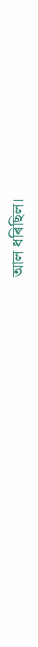আল ধৰিছিল।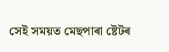সেই সময়ত মেছপাৰা ষ্টেটৰ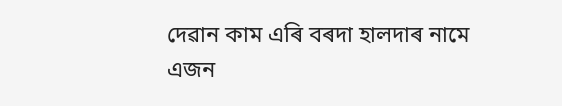দেৱান কাম এৰি বৰদা হালদাৰ নামে এজন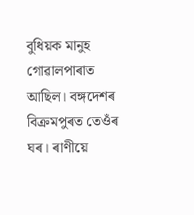বুধিয়ক মানুহ গোৱালপাৰাত আছিল। বঙ্গদেশৰ বিক্ৰমপুৰত তেওঁৰ ঘৰ। ৰাণীয়ে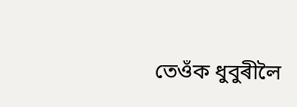তেওঁক ধুবুৰীলৈ